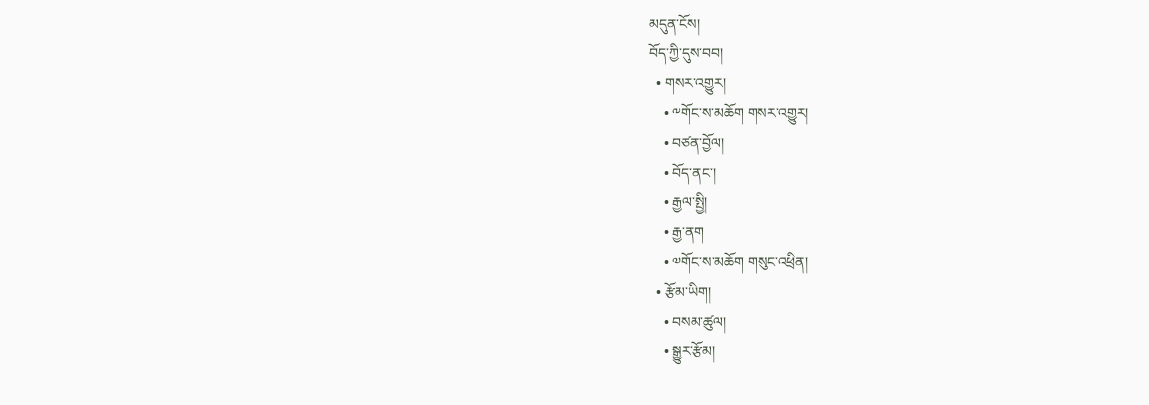མདུན་ངོས།
བོད་ཀྱི་དུས་བབ།
  • གསར་འགྱུར།
    • ༸གོང་ས་མཆོག གསར་འགྱུར།
    • བཙན་བྱོལ།
    • བོད་ནང་།
    • རྒྱལ་སྤྱི།
    • རྒྱ་ནག
    • ༧གོང་ས་མཆོག གསུང་འཕྲིན།
  • རྩོམ་ཡིག།
    • བསམ་ཚུལ།
    • སྒྱུར་རྩོམ།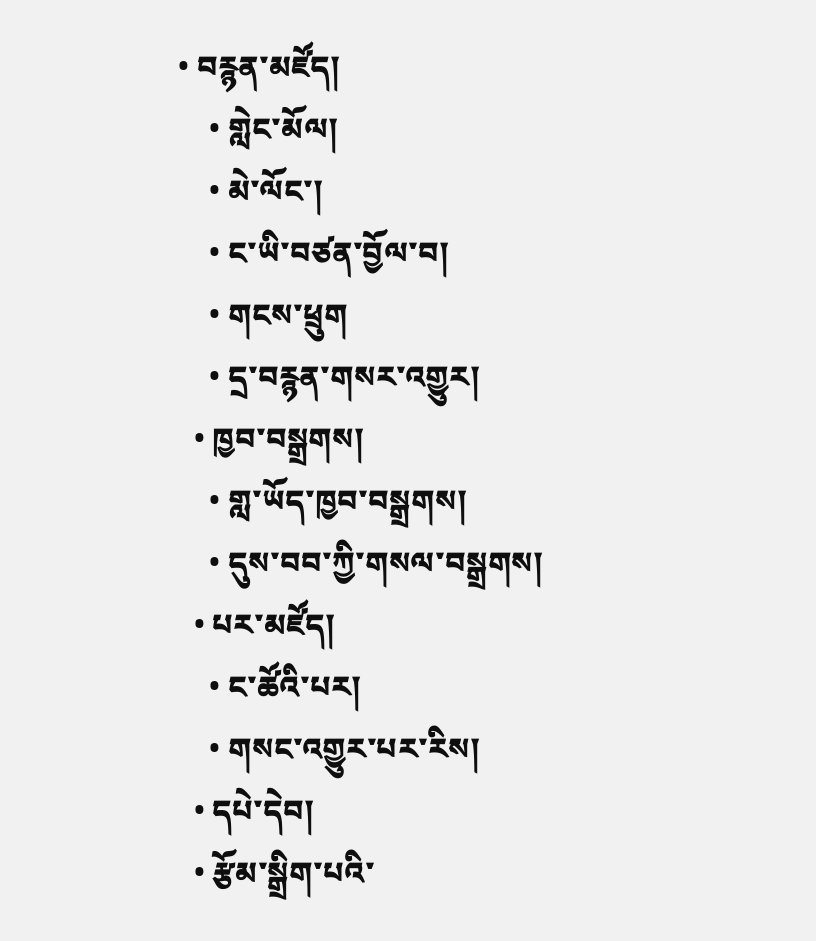• བརྙན་མཛོད།
    • གླེང་མོལ།
    • མེ་ལོང་།
    • ང་ཡི་བཙན་བྱོལ་བ།
    • གངས་ཕྲུག
    • དྲ་བརྙན་གསར་འགྱུར།
  • ཁྱབ་བསྒྲགས།
    • གླ་ཡོད་ཁྱབ་བསྒྲགས།
    • དུས་བབ་ཀྱི་གསལ་བསྒྲགས།
  • པར་མཛོད།
    • ང་ཚོའི་པར།
    • གསང་འགྱུར་པར་རིས།
  • དཔེ་དེབ།
  • རྩོམ་སྒྲིག་པའི་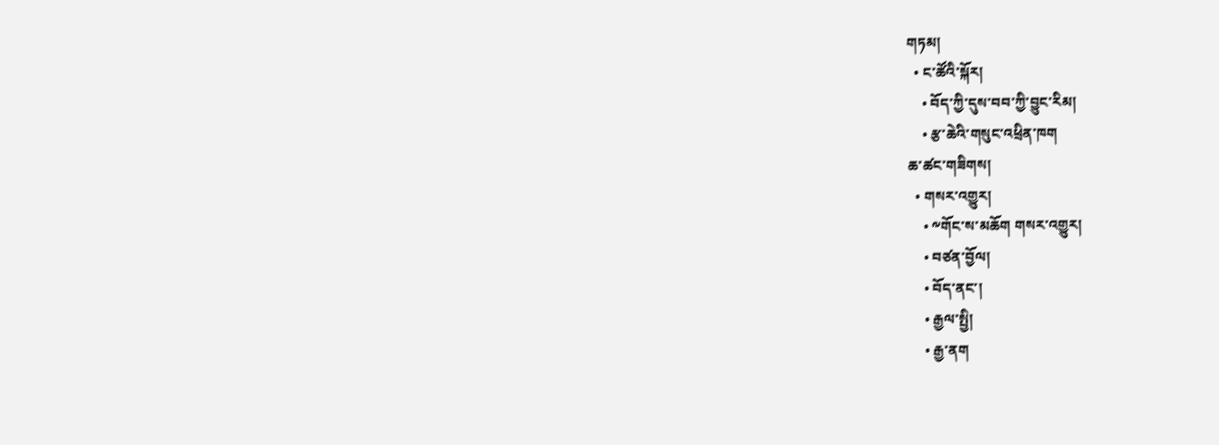གཏམ།
  • ང་ཚོའི་སྐོར།
    • བོད་ཀྱི་དུས་བབ་ཀྱི་བྱུང་རིམ།
    • རྩ་ཆེའི་གསུང་འཕྲིན་ཁག
ཆ་ཚང་གཟིགས།
  • གསར་འགྱུར།
    • ༸གོང་ས་མཆོག གསར་འགྱུར།
    • བཙན་བྱོལ།
    • བོད་ནང་།
    • རྒྱལ་སྤྱི།
    • རྒྱ་ནག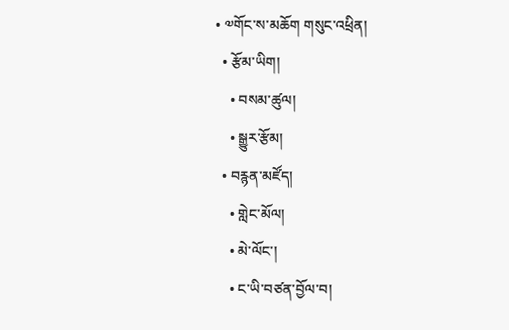• ༧གོང་ས་མཆོག གསུང་འཕྲིན།
  • རྩོམ་ཡིག།
    • བསམ་ཚུལ།
    • སྒྱུར་རྩོམ།
  • བརྙན་མཛོད།
    • གླེང་མོལ།
    • མེ་ལོང་།
    • ང་ཡི་བཙན་བྱོལ་བ།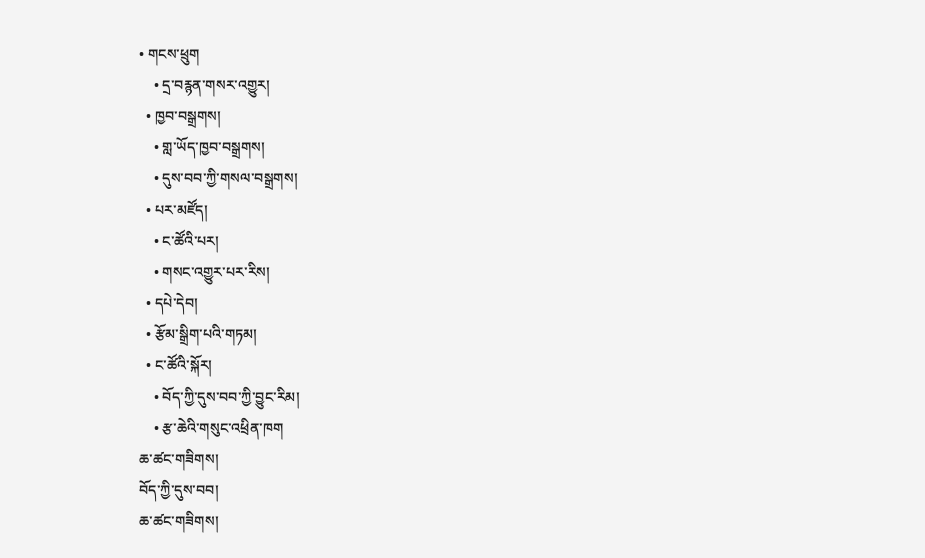• གངས་ཕྲུག
    • དྲ་བརྙན་གསར་འགྱུར།
  • ཁྱབ་བསྒྲགས།
    • གླ་ཡོད་ཁྱབ་བསྒྲགས།
    • དུས་བབ་ཀྱི་གསལ་བསྒྲགས།
  • པར་མཛོད།
    • ང་ཚོའི་པར།
    • གསང་འགྱུར་པར་རིས།
  • དཔེ་དེབ།
  • རྩོམ་སྒྲིག་པའི་གཏམ།
  • ང་ཚོའི་སྐོར།
    • བོད་ཀྱི་དུས་བབ་ཀྱི་བྱུང་རིམ།
    • རྩ་ཆེའི་གསུང་འཕྲིན་ཁག
ཆ་ཚང་གཟིགས།
བོད་ཀྱི་དུས་བབ།
ཆ་ཚང་གཟིགས།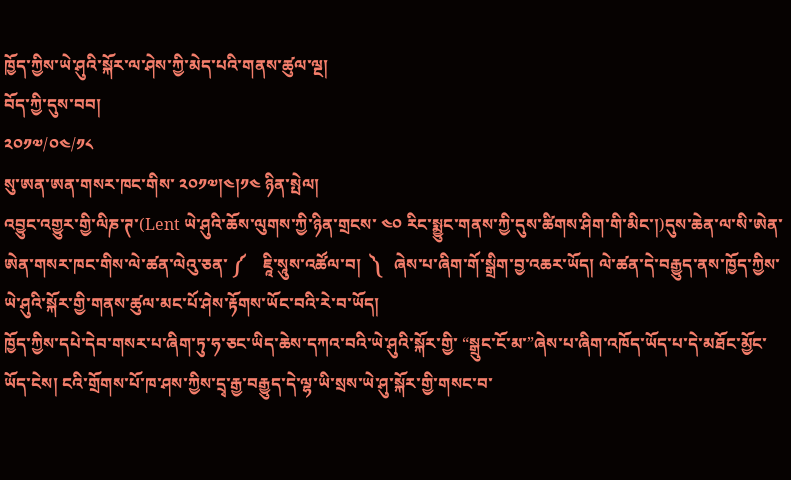ཁྱོད་ཀྱིས་ཡེ་ཤུའི་སྐོར་ལ་ཤེས་ཀྱི་མེད་པའི་གནས་ཚུལ་ལྔ།
བོད་ཀྱི་དུས་བབ།
༢༠༡༧/༠༤/༡༨
སུ་ཨན་ཨན་གསར་ཁང་གིས་ ༢༠༡༧།༤།༡༤ ཉིན་སྤེལ།
འབྱུང་འགྱུར་གྱི་ལིཎ་ཊ་(Lent ཡེ་ཤུའི་ཆོས་ལུགས་ཀྱི་ཉིན་གྲངས་ ༤༠ རིང་སྨྱུང་གནས་ཀྱི་དུས་ཚིགས་ཤིག་གི་མིང་།)དུས་ཆེན་ལ་སི་ཨེན་ཨེན་གསར་ཁང་གིས་ལེ་ཚན་ལེའུ་ཅན་ ༼    ཇཱི་སཱུས་འཚོལ་བ།  ༽   ཞེས་པ་ཞིག་གོ་སྒྲིག་བྱ་འཆར་ཡོད། ལེ་ཚན་དེ་བརྒྱུད་ནས་ཁྱོད་ཀྱིས་ཡེ་ཤུའི་སྐོར་གྱི་གནས་ཚུལ་མང་པོ་ཤེས་རྟོགས་ཡོང་བའི་རེ་བ་ཡོད།
ཁྱོད་ཀྱིས་དཔེ་དེབ་གསར་པ་ཞིག་ཏུ་ཧ་ཅང་ཡིད་ཆེས་དཀའ་བའི་ཡེ་ཤུའི་སྐོར་གྱི་ “སྒྲུང་ངོ་མ་”ཞེས་པ་ཞིག་འཁོད་ཡོད་པ་དེ་མཐོང་མྱོང་ཡོད་ངེས། ངའི་གྲོགས་པོ་ཁ་ཤས་ཀྱིས་དྲྭ་རྒྱ་བརྒྱུད་དེ་ལྷ་ཡི་སྲས་ཡེ་ཤུ་སྐོར་གྱི་གསང་བ་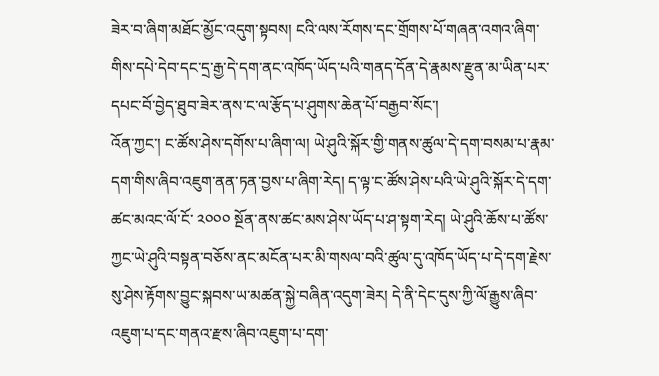ཟེར་བ་ཞིག་མཐོང་མྱོང་འདུག་སྟབས། ངའི་ལས་རོགས་དང་གྲོགས་པོ་གཞན་འགའ་ཞིག་གིས་དཔེ་དེབ་དང་དྲ་རྒྱ་དེ་དག་ནང་འཁོད་ཡོད་པའི་གནད་དོན་དེ་རྣམས་རྫུན་མ་ཡིན་པར་དཔང་བོ་བྱེད་ཐུབ་ཟེར་ནས་ང་ལ་རྩོད་པ་ཤུགས་ཆེན་པོ་བརྒྱབ་སོང་།
འོན་ཀྱང་། ང་ཚོས་ཤེས་དགོས་པ་ཞིག་ལ། ཡེ་ཤུའི་སྐོར་གྱི་གནས་ཚུལ་དེ་དག་བསམ་པ་རྣམ་དག་གིས་ཞིབ་འཇུག་ནན་ཏན་བྱས་པ་ཞིག་རེད། ད་ལྟ་ང་ཚོས་ཤེས་པའི་ཡེ་ཤུའི་སྐོར་དེ་དག་ཚང་མའང་ལོ་ངོ་ ༢༠༠༠ སྔོན་ནས་ཚང་མས་ཤེས་ཡོད་པ་ཤ་སྟག་རེད། ཡེ་ཤུའི་ཆོས་པ་ཚོས་ཀྱང་ཡེ་ཤུའི་བསྟན་བཅོས་ནང་མངོན་པར་མི་གསལ་བའི་ཚུལ་དུ་འཁོད་ཡོད་པ་དེ་དག་རྗེས་སུ་ཤེས་རྟོགས་བྱུང་སྐབས་ཡ་མཚན་སྐྱེ་བཞིན་འདུག་ཟེར། དེ་ནི་དེང་དུས་ཀྱི་ལོ་རྒྱུས་ཞིབ་འཇུག་པ་དང་གནའ་རྫས་ཞིབ་འཇུག་པ་དག་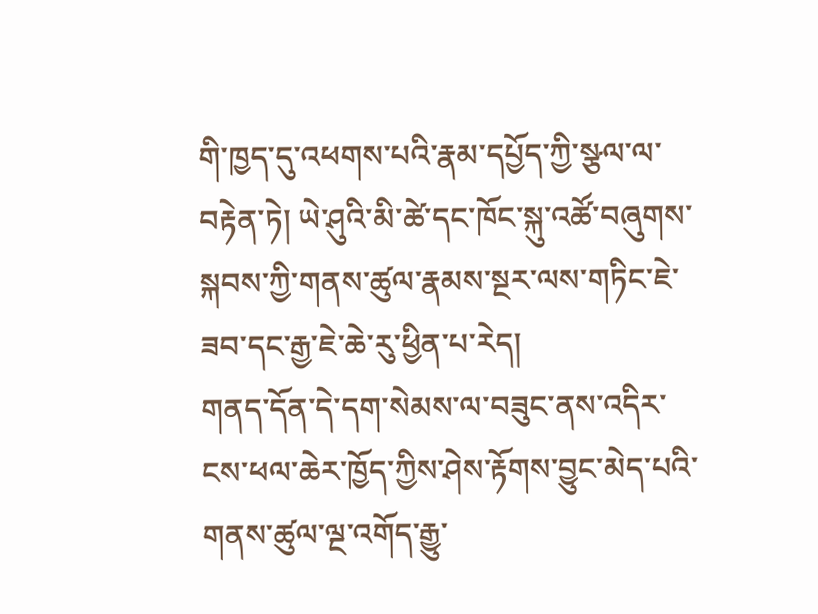གི་ཁྱད་དུ་འཕགས་པའི་རྣམ་དཔྱོད་ཀྱི་སྩལ་ལ་བརྟེན་ཏེ། ཡེ་ཤུའི་མི་ཚེ་དང་ཁོང་སྐུ་འཚོ་བཞུགས་སྐབས་ཀྱི་གནས་ཚུལ་རྣམས་སྔར་ལས་གཏིང་ཇེ་ཟབ་དང་རྒྱ་ཇེ་ཆེ་རུ་ཕྱིན་པ་རེད།
གནད་དོན་དེ་དག་སེམས་ལ་བཟུང་ནས་འདིར་ངས་ཕལ་ཆེར་ཁྱོད་ཀྱིས་ཤེས་རྟོགས་བྱུང་མེད་པའི་གནས་ཚུལ་ལྔ་འགོད་རྒྱུ་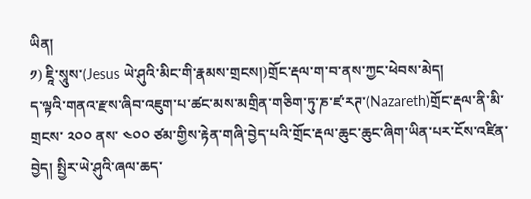ཡིན།
༡) ཇཱི་སཱུས་(Jesus ཡེ་ཤུའི་མིང་གི་རྣམས་གྲངས།)གྲོང་རྡལ་ག་བ་ནས་ཀྱང་ཕེབས་མེད།
ད་ལྟའི་གནའ་རྫས་ཞིབ་འཇུག་པ་ཚང་མས་མགྲིན་གཅིག་ཏུ་ཎ་ཛ་རཊ་(Nazareth)གྲོང་རྡལ་ནི་མི་གྲངས་ ༢༠༠ ནས་ ༤༠༠ ཙམ་གྱིས་རྟེན་གཞི་བྱེད་པའི་གྲོང་རྡལ་ཆུང་ཆུང་ཞིག་ཡིན་པར་ངོས་འཛིན་བྱེད། སྤྱིར་ཡེ་ཤུའི་ཞལ་ཆད་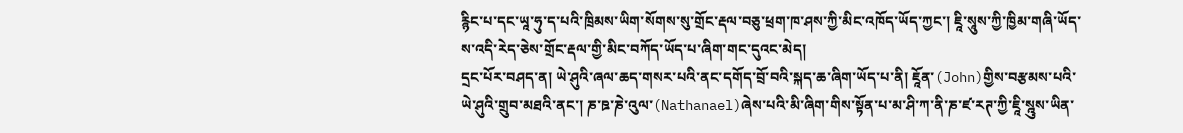རྙིང་པ་དང་ཡཱ་ཧུ་ད་པའི་ཁྲིམས་ཡིག་སོགས་སུ་གྲོང་རྡལ་བཅུ་ཕྲག་ཁ་ཤས་ཀྱི་མིང་འཁོད་ཡོད་ཀྱང་། ཇཱི་སཱུས་ཀྱི་ཁྱིམ་གཞི་ཡོད་ས་འདི་རེད་ཅེས་གྲོང་རྡལ་གྱི་མིང་བཀོད་ཡོད་པ་ཞིག་གང་དུའང་མེད།
དྲང་པོར་བཤད་ན། ཡེ་ཤུའི་ཞལ་ཆད་གསར་པའི་ནང་དགོད་བྲོ་བའི་སྐད་ཆ་ཞིག་ཡོད་པ་ནི། ཇཱོན་(John)གྱིས་བརྩམས་པའི་ཡེ་ཤུའི་གྲུབ་མཐའི་ནང་། ཎ་ཋ་ཎེ་འུལ་(Nathanael)ཞེས་པའི་མི་ཞིག་གིས་སྟོན་པ་མ་ཤི་ཀ་ནི་ཎ་ཛ་རཊ་ཀྱི་ཇཱི་སྰུས་ཡིན་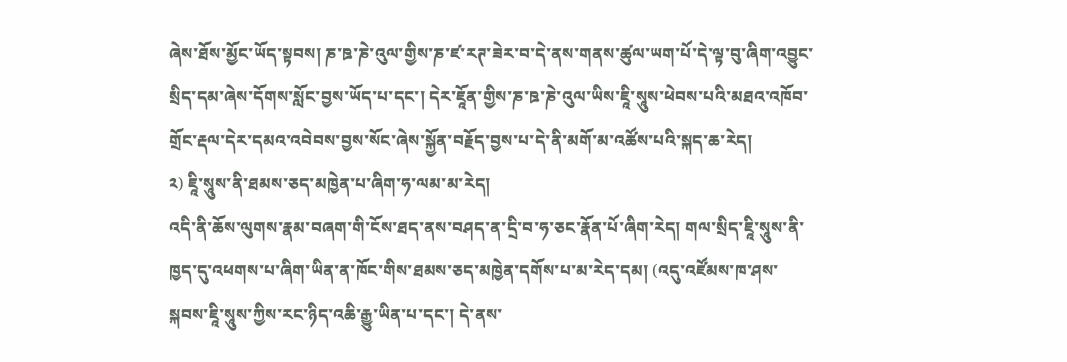ཞེས་ཐོས་མྱོང་ཡོད་སྟབས། ཎ་ཋ་ཎེ་འུལ་གྱིས་ཎ་ཛ་རཊ་ཟེར་བ་དེ་ནས་གནས་ཚུལ་ཡག་པོ་དེ་ལྟ་བུ་ཞིག་འབྱུང་སྲིད་དམ་ཞེས་དོགས་སློང་བྱས་ཡོད་པ་དང་། དེར་ཇཱོན་གྱིས་ཎ་ཋ་ཎེ་འུལ་ཡིས་ཇཱི་སཱུས་ཕེབས་པའི་མཐའ་འཁོབ་གྲོང་རྡལ་དེར་དམའ་འབེབས་བྱས་སོང་ཞེས་སྐྱོན་བརྗོད་བྱས་པ་དེ་ནི་མགོ་མ་འཚོས་པའི་སྐད་ཆ་རེད།
༢) ཇཱི་སཱུས་ནི་ཐམས་ཅད་མཁྱེན་པ་ཞིག་ཧ་ལམ་མ་རེད།
འདི་ནི་ཆོས་ལུགས་རྣམ་བཞག་གི་ངོས་ཐད་ནས་བཤད་ན་དྲི་བ་ཧ་ཅང་རྣོན་པོ་ཞིག་རེད། གལ་སྲིད་ཇཱི་སཱུས་ནི་ཁྱད་དུ་འཕགས་པ་ཞིག་ཡིན་ན་ཁོང་གིས་ཐམས་ཅད་མཁྱེན་དགོས་པ་མ་རེད་དམ། (འདུ་འཛོམས་ཁ་ཤས་སྐབས་ཇཱི་སཱུས་ཀྱིས་རང་ཉིད་འཆི་རྒྱུ་ཡིན་པ་དང་། དེ་ནས་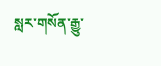སླར་གསོན་རྒྱུ་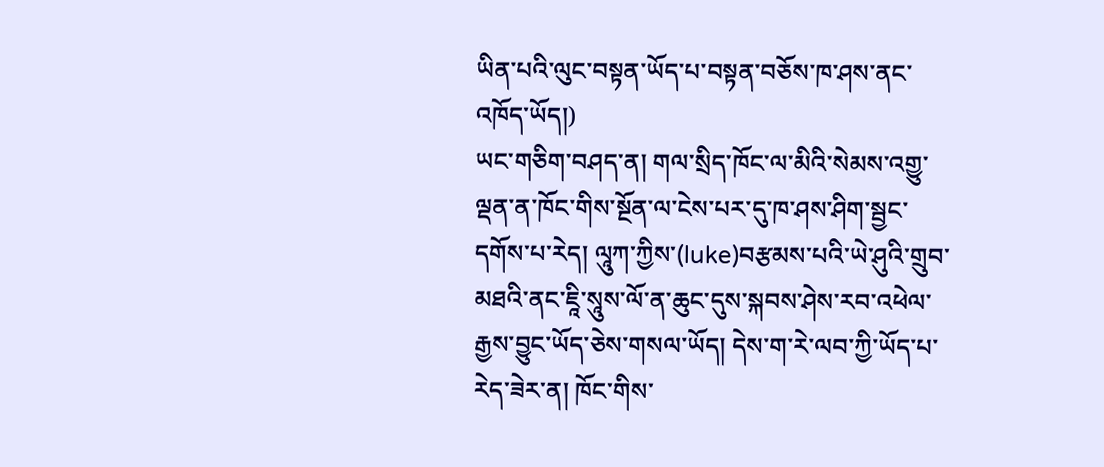ཡིན་པའི་ལུང་བསྟན་ཡོད་པ་བསྟན་བཅོས་ཁ་ཤས་ནང་འཁོད་ཡོད།)
ཡང་གཅིག་བཤད་ན། གལ་སྲིད་ཁོང་ལ་མིའི་སེམས་འགྱུ་ལྡན་ན་ཁོང་གིས་སྔོན་ལ་ངེས་པར་དུ་ཁ་ཤས་ཤིག་སྦྱང་དགོས་པ་རེད། ལཱུཀ་ཀྱིས་(luke)བརྩམས་པའི་ཡེ་ཤུའི་གྲུབ་མཐའི་ནང་ཇཱི་སཱུས་ལོ་ན་ཆུང་དུས་སྐབས་ཤེས་རབ་འཕེལ་རྒྱས་བྱུང་ཡོད་ཅེས་གསལ་ཡོད། དེས་ག་རེ་ལབ་ཀྱི་ཡོད་པ་རེད་ཟེར་ན། ཁོང་གིས་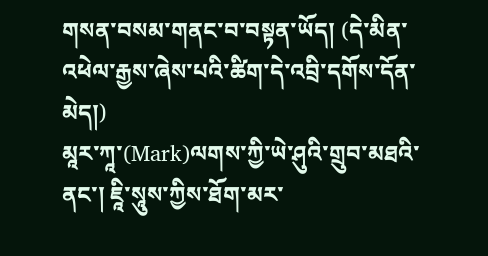གསན་བསམ་གནང་བ་བསྟན་ཡོད། (དེ་མིན་འཕེལ་རྒྱས་ཞེས་པའི་ཚིག་དེ་འབྲི་དགོས་དོན་མེད།)
མཱར་ཀཱ་(Mark)ལགས་ཀྱི་ཡེ་ཤུའི་གྲུབ་མཐའི་ནང་། ཇཱི་སཱུས་ཀྱིས་ཐོག་མར་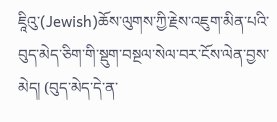ཇཱིའུ་(Jewish)ཆོས་ལུགས་ཀྱི་རྗེས་འཇུག་མིན་པའི་བུད་མེད་ཅིག་གི་སྡུག་བསྔལ་སེལ་བར་ངོས་ལེན་བྱས་མེད། (བུད་མེད་དེ་ན་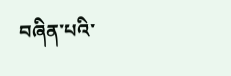བཞིན་པའི་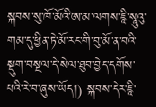སྐབས་སུ་ཁོ་མོའི་ཨ་མ་ལགས་ཇཱི་སཱུའུ་གམ་དུ་ཕྱིན་ཏེ་མོ་རང་གི་བུ་མོ་ན་བའི་སྡུག་བསྔལ་དེ་སེལ་ཐུབ་བྱེད་དགོས་པའི་རེ་བ་ཞུས་ཡོད།) སྐབས་དེར་ཇཱི་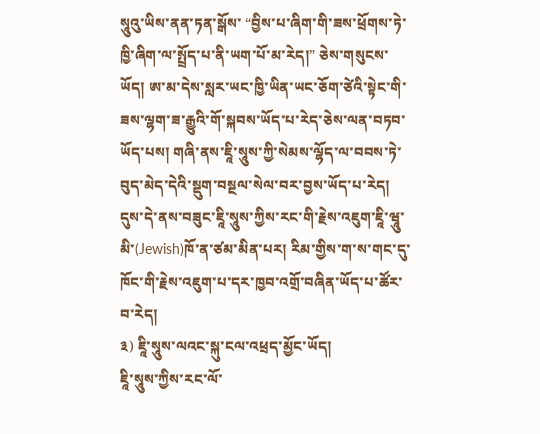སཱུའུ་ཡིས་ནན་ཏན་སྒོས་ “བྱིས་པ་ཞིག་གི་ཟས་ཕྲོགས་ཏེ་ཁྱི་ཞིག་ལ་སྤྲོད་པ་ནི་ཡག་པོ་མ་རེད།” ཅེས་གསུངས་ཡོད། ཨ་མ་དེས་སླར་ཡང་ཁྱི་ཡིན་ཡང་ཅོག་ཙེའི་སྟེང་གི་ཟས་ལྷག་ཟ་རྒྱུའི་གོ་སྐབས་ཡོད་པ་རེད་ཅེས་ལན་བཏབ་ཡོད་པས། གཞི་ནས་ཇཱི་སཱུས་ཀྱི་སེམས་ལྷོད་ལ་བབས་ཏེ་བུད་མེད་དེའི་སྡུག་བསྔལ་སེལ་བར་བྱས་ཡོད་པ་རེད། དུས་དེ་ནས་བཟུང་ཇཱི་སཱུས་ཀྱིས་རང་གི་རྗེས་འཇུག་ཇཱི་ཝཱུ་མི་(Jewish)ཁོ་ན་ཙམ་མིན་པར། རིམ་གྱིས་ག་ས་གང་དུ་ཁོང་གི་རྗེས་འཇུག་པ་དར་ཁྱབ་འགྲོ་བཞིན་ཡོད་པ་ཚོར་བ་རེད།
༣) ཇཱི་སཱུས་ལའང་སྐུ་ངལ་འཕྲད་མྱོང་ཡོད།
ཇཱི་སཱུས་ཀྱིས་རང་ལོ་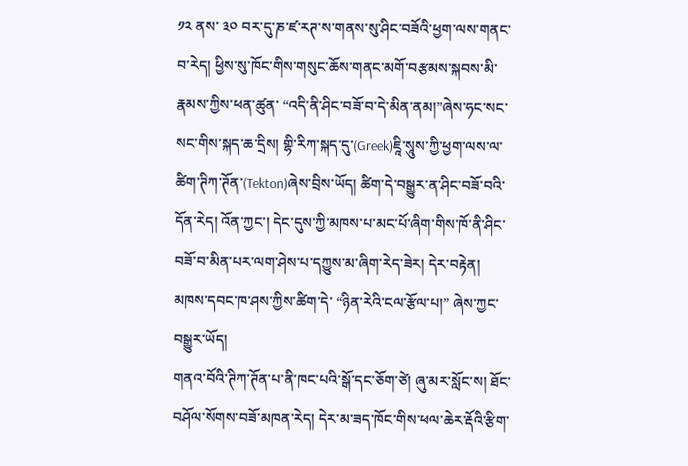༡༢ ནས་ ༣༠ བར་དུ་ཎ་ཛ་རཊ་ས་གནས་སུ་ཤིང་བཟོའི་ཕྱག་ལས་གནང་བ་རེད། ཕྱིས་སུ་ཁོང་གིས་གསུང་ཆོས་གནང་མགོ་བརྩམས་སྐབས་མི་རྣམས་ཀྱིས་ཕན་ཚུན་ “འདི་ནི་ཤིང་བཟོ་བ་དེ་མིན་ནམ།”ཞེས་ཧང་སང་སང་གིས་སྐད་ཆ་དྲིས། གྷི་རིཀ་སྐད་དུ་(Greek)ཇཱི་སཱུས་ཀྱི་ཕྱག་ལས་ལ་ཚིག་ཊིཀ་ཊོན་(Tekton)ཞེས་བྲིས་ཡོད། ཚིག་དེ་བསྒྱུར་ན་ཤིང་བཟོ་བའི་དོན་རེད། འོན་ཀྱང་། དེང་དུས་ཀྱི་མཁས་པ་མང་པོ་ཞིག་གིས་ཁོ་ནི་ཤིང་བཟོ་བ་མིན་པར་ལག་ཤེས་པ་དཀྱུས་མ་ཞིག་རེད་ཟེར། དེར་བརྟེན། མཁས་དབང་ཁ་ཤས་ཀྱིས་ཚིག་དེ་ “ཉིན་རེའི་ངལ་རྩོལ་པ།” ཞེས་ཀྱང་བསྒྱུར་ཡོད།
གནའ་བོའི་ཊིཀ་ཊོན་པ་ནི་ཁང་པའི་སྒོ་དང་ཅོག་ཙེ། ཞུ་མར་སློང་ས། ཐོང་བཤོལ་སོགས་བཟོ་མཁན་རེད། དེར་མ་ཟད་ཁོང་གིས་ཕལ་ཆེར་རྡོའི་རྩིག་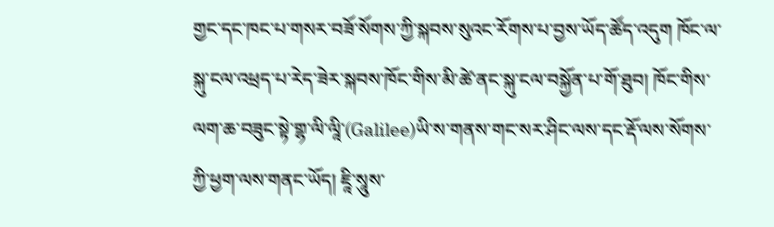གྱང་དང་ཁང་པ་གསར་བཟོ་སོགས་ཀྱི་སྐབས་སུའང་རོགས་པ་བྱས་ཡོད་ཚོད་འདུག ཁོང་ལ་སྐུ་ངལ་འཕྲད་པ་རེད་ཟེར་སྐབས་ཁོང་གིས་མི་ཚེ་ནང་སྐུ་ངལ་བསྐྱོན་པ་གོ་ཐུབ། ཁོང་གིས་ལག་ཆ་བཟུང་སྟེ་གྷ་ལི་ལཱི་(Galilee)ཡི་ས་གནས་གང་སར་ཤིང་ལས་དང་རྡོ་ལས་སོགས་ཀྱི་ཕྱག་ལས་གནང་ཡོད། ཇཱི་སཱུས་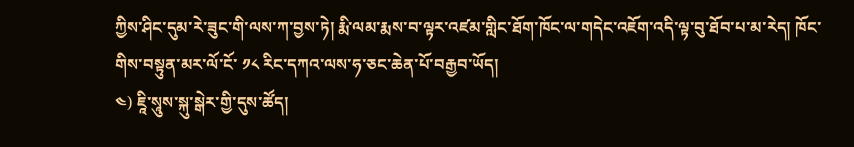ཀྱིས་ཤིང་དུམ་རེ་ཟུང་གི་ལས་ཀ་བྱས་ཏེ། རྨི་ལམ་རྨས་བ་ལྟར་འཛམ་གླིང་ཐོག་ཁོང་ལ་གདེང་འཇོག་འདི་ལྟ་བུ་ཐོབ་པ་མ་རེད། ཁོང་གིས་བསྟུན་མར་ལོ་ངོ་ ༡༨ རིང་དཀའ་ལས་ཧ་ཅང་ཆེན་པོ་བརྒྱབ་ཡོད།
༤) ཇཱི་སཱུས་སྐུ་སྒེར་གྱི་དུས་ཚོད།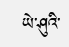ཡེ་ཤུའི་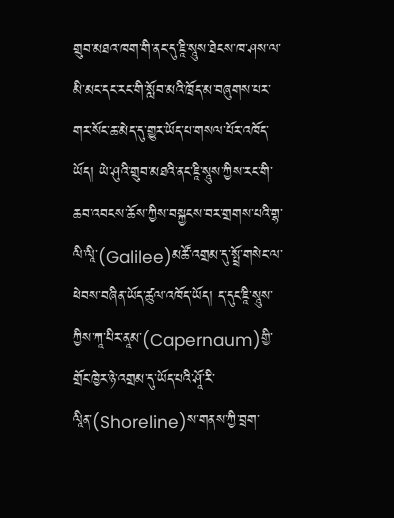གྲུབ་མཐའ་ཁག་གི་ནང་དུ་ཇཱི་སཱུས་ཐེངས་ཁ་ཤས་ལ་མི་མང་དང་རང་གི་སློབ་མའི་ཁྲོད་མ་བཞུགས་པར་གར་སོང་ཆ་མེད་དུ་གྱུར་ཡོད་པ་གསལ་པོར་འཁོད་ཡོད། ཡེ་ཤུའི་གྲུབ་མཐའི་ནང་ཇཱི་སཱུས་ཀྱིས་རང་གི་ཆབ་འབངས་ཆོས་ཀྱིས་བསྐྱངས་བར་གྲགས་པའི་གྷ་ལི་ལཱི་(Galilee)མཚོ་འགྲམ་དུ་སྤྲོ་གསེང་ལ་ཕེབས་བཞིན་ཡོད་ཚུལ་འཁོད་ཡོད། ད་དུང་ཇཱི་སཱུས་ཀྱིས་ཀཱ་པིར་ནཱམ་(Capernaum)གྱི་གྲོང་ཁྱེར་ཉེ་འགྲམ་དུ་ཡོད་པའི་ཤཱོ་རི་ལཱིན་(Shoreline)ས་གནས་ཀྱི་བྲག་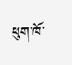ཕུག་ཁོ་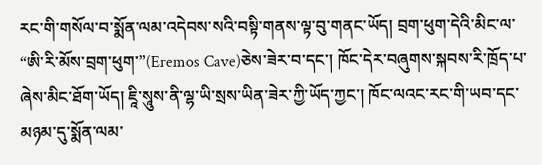རང་གི་གསོལ་བ་སྨོན་ལམ་འདེབས་སའི་བསྟི་གནས་ལྟ་བུ་གནང་ཡོད། བྲག་ཕུག་དེའི་མིང་ལ་ “ཨི་རི་མོས་བྲག་ཕུག་”(Eremos Cave)ཅེས་ཟེར་བ་དང་། ཁོང་དེར་བཞུགས་སྐབས་རི་ཁྲོད་པ་ཞེས་མིང་ཐོག་ཡོད། ཇཱི་སཱུས་ནི་ལྷ་ཡི་སྲས་ཡིན་ཟེར་ཀྱི་ཡོད་ཀྱང་། ཁོང་ལའང་རང་གི་ཡབ་དང་མཉམ་དུ་སྨོན་ལམ་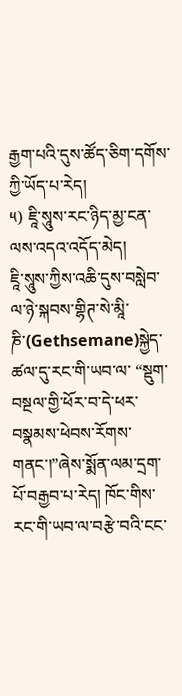རྒྱག་པའི་དུས་ཚོད་ཅིག་དགོས་ཀྱི་ཡོད་པ་རེད།
༥) ཇཱི་སཱུས་རང་ཉིད་མྱ་ངན་ལས་འདའ་འདོད་མེད།
ཇཱི་སཱུས་ཀྱིས་འཆི་དུས་བསླེབ་ལ་ཉེ་སྐབས་གྷིཊ་སེ་མཱི་ཎི་(Gethsemane)སྐྱེད་ཚལ་དུ་རང་གི་ཡབ་ལ་ “སྡུག་བསྔལ་གྱི་ཕོར་བ་དེ་ཕར་བསྣམས་ཕེབས་རོགས་གནང་།”ཞེས་སྨོན་ལམ་དྲག་པོ་བརྒྱབ་པ་རེད། ཁོང་གིས་རང་གི་ཡབ་ལ་བརྩེ་བའི་ངང་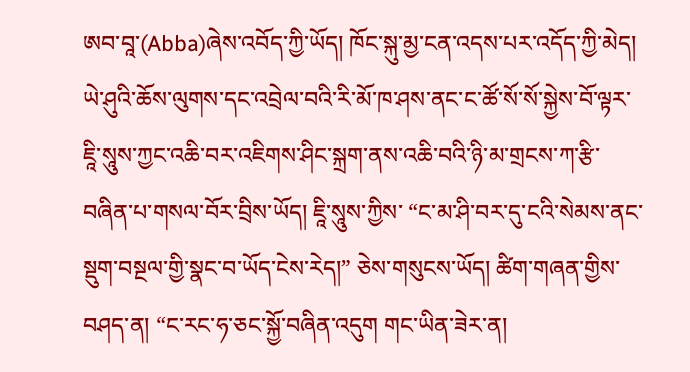ཨབ་བཱ་(Abba)ཞེས་འབོད་ཀྱི་ཡོད། ཁོང་སྐུ་མྱ་ངན་འདས་པར་འདོད་ཀྱི་མེད།
ཡེ་ཤུའི་ཆོས་ལུགས་དང་འབྲེལ་བའི་རི་མོ་ཁ་ཤས་ནང་ང་ཚོ་སོ་སོ་སྐྱེས་བོ་ལྟར་ཇཱི་སཱུས་ཀྱང་འཆི་བར་འཇིགས་ཤིང་སྐྲག་ནས་འཆི་བའི་ཉི་མ་གྲངས་ཀ་རྩི་བཞིན་པ་གསལ་བོར་བྲིས་ཡོད། ཇཱི་སཱུས་ཀྱིས་ “ང་མ་ཤི་བར་དུ་ངའི་སེམས་ནང་སྡུག་བསྔལ་གྱི་སྣང་བ་ཡོད་ངེས་རེད།” ཅེས་གསུངས་ཡོད། ཚིག་གཞན་གྱིས་བཤད་ན། “ང་རང་ཧ་ཅང་སྐྱོ་བཞིན་འདུག གང་ཡིན་ཟེར་ན།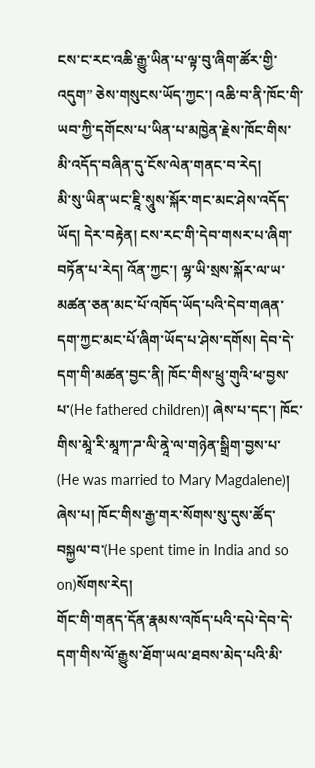ངས་ང་རང་འཆི་རྒྱུ་ཡིན་པ་ལྟ་བུ་ཞིག་ཚོར་གྱི་འདུག” ཅེས་གསུངས་ཡོད་ཀྱང་། འཆི་བ་ནི་ཁོང་གི་ཡབ་ཀྱི་དགོངས་པ་ཡིན་པ་མཁྱེན་རྗེས་ཁོང་གིས་མི་འདོད་བཞིན་དུ་ངོས་ལེན་གནང་བ་རེད།
མི་སུ་ཡིན་ཡང་ཇཱི་སཱུས་སྐོར་གང་མང་ཤེས་འདོད་ཡོད། དེར་བརྟེན། ངས་རང་གི་དེབ་གསར་པ་ཞིག་བཏོན་པ་རེད། འོན་ཀྱང་། ལྷ་ཡི་སྲས་སྐོར་ལ་ཡ་མཚན་ཅན་མང་པོ་འཁོད་ཡོད་པའི་དེབ་གཞན་དག་ཀྱང་མང་པོ་ཞིག་ཡོད་པ་ཤེས་དགོས། དེབ་དེ་དག་གི་མཚན་བྱང་ནི། ཁོང་གིས་ཕྲུ་གུའི་ཕ་བྱས་པ་(He fathered children)། ཞེས་པ་དང་། ཁོང་གིས་མཱེ་རི་མཱཀ་ཌ་ལི་ནཱེ་ལ་གཉེན་སྒྲིག་བྱས་པ་ (He was married to Mary Magdalene)། ཞེས་པ། ཁོང་གིས་རྒྱ་གར་སོགས་སུ་དུས་ཚོད་བསྐྱལ་བ་(He spent time in India and so on)སོགས་རེད།
གོང་གི་གནད་དོན་རྣམས་འཁོད་པའི་དཔེ་དེབ་དེ་དག་གིས་ལོ་རྒྱུས་ཐོག་ཡལ་ཐབས་མེད་པའི་མི་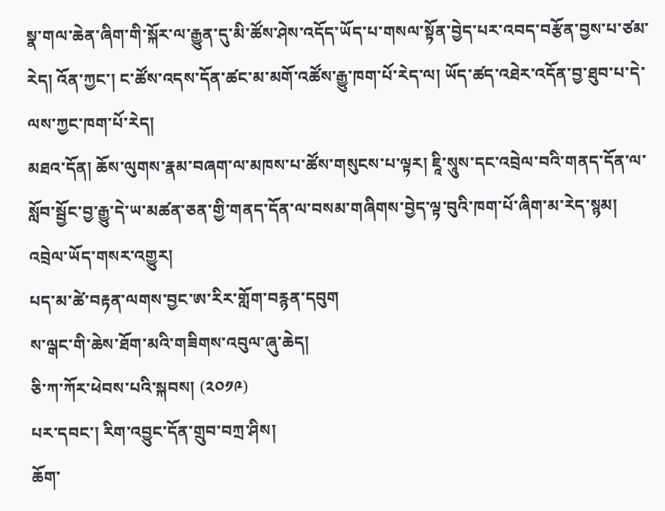སྣ་གལ་ཆེན་ཞིག་གི་སྐོར་ལ་རྒྱུན་དུ་མི་ཚོས་ཤེས་འདོད་ཡོད་པ་གསལ་སྟོན་བྱེད་པར་འབད་བརྩོན་བྱས་པ་ཙམ་རེད། འོན་ཀྱང་། ང་ཚོས་འདས་དོན་ཚང་མ་མགོ་འཚོས་རྒྱུ་ཁག་པོ་རེད་ལ། ཡོད་ཚད་འཐེར་འདོན་བྱ་ཐུབ་པ་དེ་ལས་ཀྱང་ཁག་པོ་རེད།
མཐའ་དོན། ཆོས་ལུགས་རྣམ་བཞག་ལ་མཁས་པ་ཚོས་གསུངས་པ་ལྟར། ཇཱི་སཱུས་དང་འབྲེལ་བའི་གནད་དོན་ལ་སློབ་སྦྱོང་བྱ་རྒྱུ་དེ་ཡ་མཚན་ཅན་གྱི་གནད་དོན་ལ་བསམ་གཞིགས་བྱེད་ལྟ་བུའི་ཁག་པོ་ཞིག་མ་རེད་སྙམ།
འབྲེལ་ཡོད་གསར་འགྱུར།
པད་མ་ཚེ་བརྟན་ལགས་བྱང་ཨ་རིར་གློག་བརྙན་དབུག
ས་ལྒང་གི་ཆེས་ཐོག་མའི་གཟིགས་འབུལ་ཞུ་ཆེད།
ཅི་ཀ་ཀོར་ཕེབས་པའི་སྐབས། (༢༠༡༩)
པར་དབང་། རིག་འབྱུང་དོན་གྲུབ་བཀྲ་ཤིས།
ཆོག་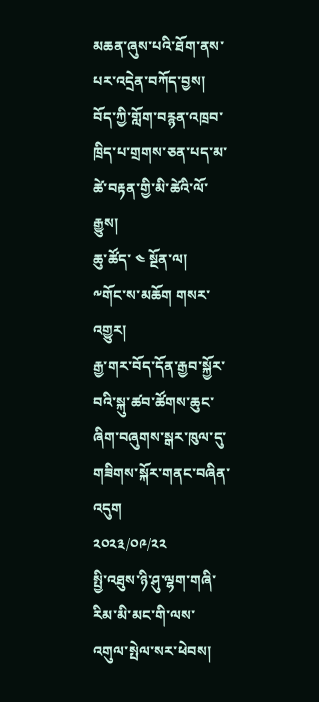མཆན་ཞུས་པའི་ཐོག་ནས་པར་འདྲེན་བཀོད་བྱས།
བོད་ཀྱི་གློག་བརྙན་འཁྲབ་ཁྲིད་པ་གྲགས་ཅན་པད་མ་ཚེ་བརྟན་གྱི་མི་ཚེའི་ལོ་རྒྱུས།
ཆུ་ཚོད་ ༤ སྔོན་ལ།
༸གོང་ས་མཆོག གསར་འགྱུར།
རྒྱ་གར་བོད་དོན་རྒྱབ་སྐྱོར་བའི་སྐུ་ཚབ་ཚོགས་ཆུང་ཞིག་བཞུགས་སྒར་ཁུལ་དུ་གཟིགས་སྐོར་གནང་བཞིན་འདུག
༢༠༢༣/༠༩/༢༢
སྤྱི་འཐུས་ཉི་ཤུ་ལྷག་གཞི་རིམ་མི་མང་གི་ལས་འགུལ་སྤེལ་སར་ཕེབས།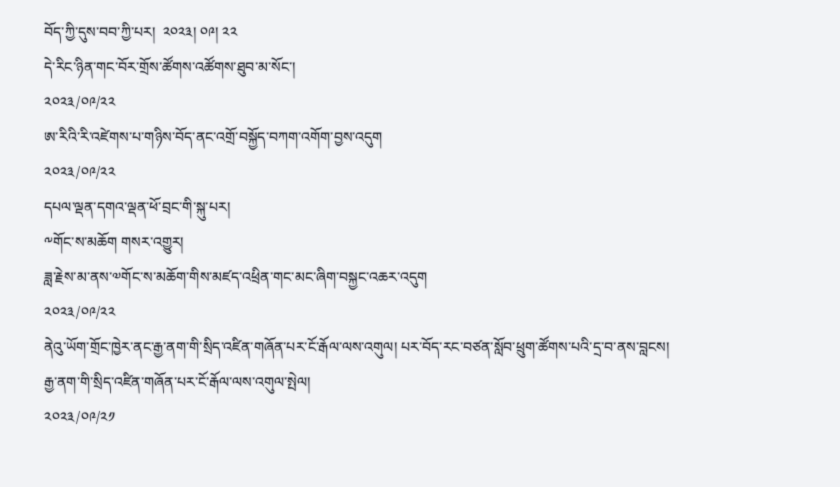བོད་ཀྱི་དུས་བབ་ཀྱི་པར།  ༢༠༢༣། ༠༩། ༢༢
དེ་རིང་ཉིན་གང་བོར་གྲོས་ཚོགས་འཚོགས་ཐུབ་མ་སོང་།
༢༠༢༣/༠༩/༢༢
ཨ་རིའི་རི་འཛེགས་པ་གཉིས་བོད་ནང་འགྲོ་བསྐྱོད་བཀག་འགོག་བྱས་འདུག
༢༠༢༣/༠༩/༢༢
དཔལ་ལྡན་དགའ་ལྡན་ཕོ་བྲང་གི་སྐུ་པར།
༸གོང་ས་མཆོག གསར་འགྱུར།
ཟླ་རྗེས་མ་ནས་༧གོང་ས་མཆོག་གིས་མཛད་འཕྲིན་གང་མང་ཞིག་བསྐྱང་འཆར་འདུག
༢༠༢༣/༠༩/༢༢
ནེའུ་ཡོག་གྲོང་ཁྱེར་ནང་རྒྱ་ནག་གི་སྲིད་འཛིན་གཞོན་པར་ངོ་རྒོལ་ལས་འགུལ། པར་བོད་རང་བཙན་སློབ་ཕྲུག་ཚོགས་པའི་དྲ་བ་ནས་བླངས།
རྒྱ་ནག་གི་སྲིད་འཛིན་གཞོན་པར་ངོ་རྒོལ་ལས་འགུལ་སྤེལ།
༢༠༢༣/༠༩/༢༡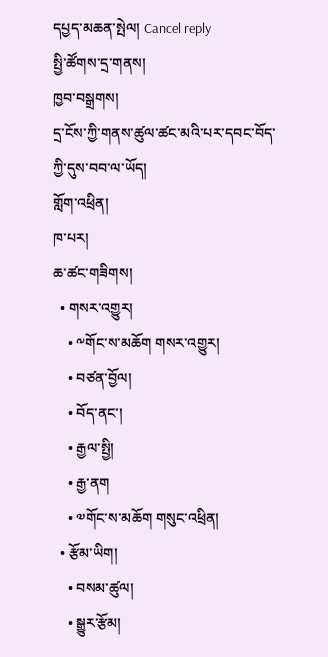དཔྱད་མཆན་སྤེལ། Cancel reply
སྤྱི་ཚོགས་དྲ་གནས།
ཁྱབ་བསྒྲགས།
དྲ་ངོས་ཀྱི་གནས་ཚུལ་ཚང་མའི་པར་དབང་བོད་ཀྱི་དུས་བབ་ལ་ཡོད།
གློག་འཕྲིན།
ཁ་པར།
ཆ་ཚང་གཟིགས།
  • གསར་འགྱུར།
    • ༸གོང་ས་མཆོག གསར་འགྱུར།
    • བཙན་བྱོལ།
    • བོད་ནང་།
    • རྒྱལ་སྤྱི།
    • རྒྱ་ནག
    • ༧གོང་ས་མཆོག གསུང་འཕྲིན།
  • རྩོམ་ཡིག།
    • བསམ་ཚུལ།
    • སྒྱུར་རྩོམ།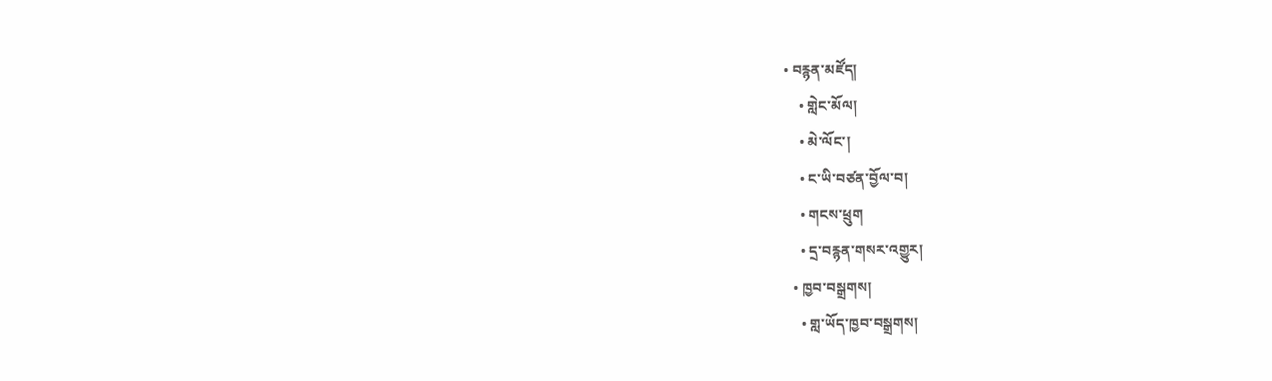• བརྙན་མཛོད།
    • གླེང་མོལ།
    • མེ་ལོང་།
    • ང་ཡི་བཙན་བྱོལ་བ།
    • གངས་ཕྲུག
    • དྲ་བརྙན་གསར་འགྱུར།
  • ཁྱབ་བསྒྲགས།
    • གླ་ཡོད་ཁྱབ་བསྒྲགས།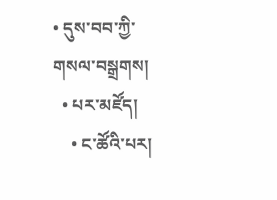• དུས་བབ་ཀྱི་གསལ་བསྒྲགས།
  • པར་མཛོད།
    • ང་ཚོའི་པར།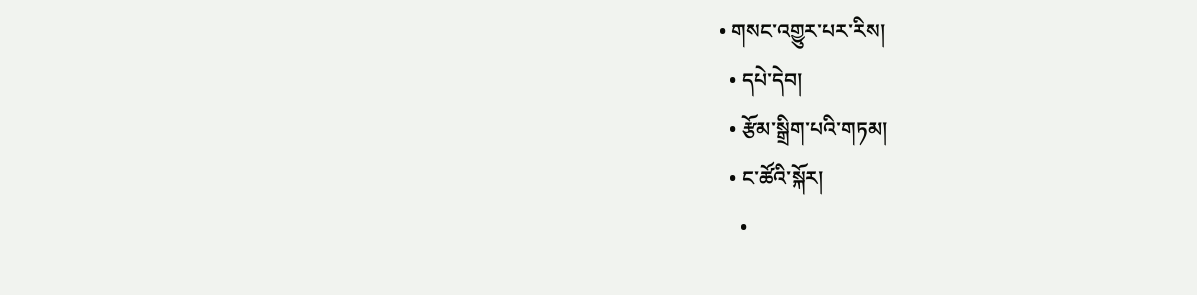• གསང་འགྱུར་པར་རིས།
  • དཔེ་དེབ།
  • རྩོམ་སྒྲིག་པའི་གཏམ།
  • ང་ཚོའི་སྐོར།
    •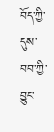བོད་ཀྱི་དུས་བབ་ཀྱི་བྱུང་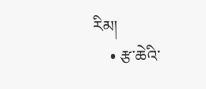རིམ།
    • རྩ་ཆེའི་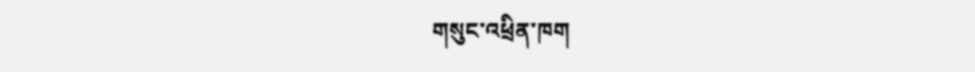གསུང་འཕྲིན་ཁག